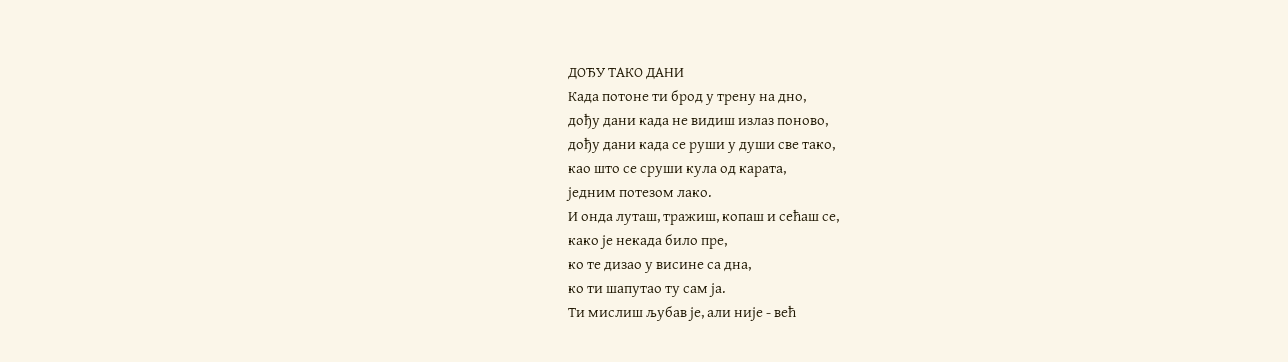ДОЂУ ТАКО ДАНИ
Када потоне ти брод у трену на дно,
дођу дани када не видиш излаз поново,
дођу дани када се руши у души све тако,
као што се сруши кула од карата,
једним потезом лако.
И онда луташ, тражиш, копаш и сећаш се,
како је некада било пре,
ко те дизао у висине са дна,
ко ти шапутао ту сам ја.
Ти мислиш љубав је, али није - већ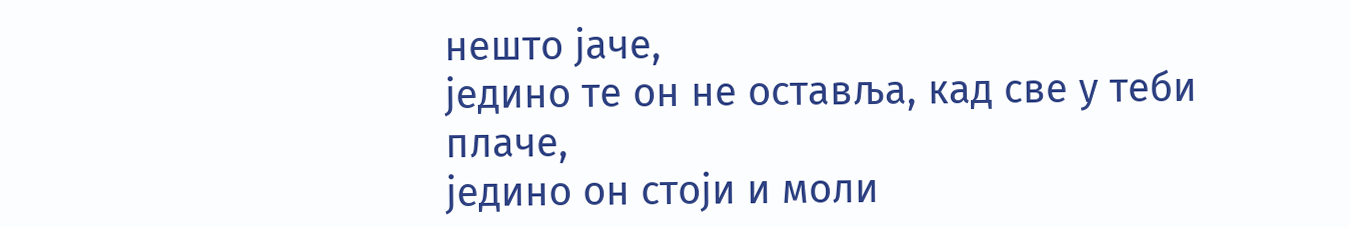нешто јаче,
једино те он не оставља, кад све у теби плаче,
једино он стоји и моли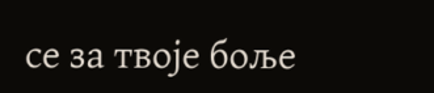се за твоје боље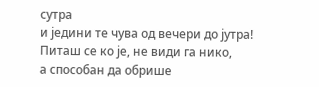сутра
и једини те чува од вечери до јутра!
Питаш се ко је, не види га нико,
а способан да обрише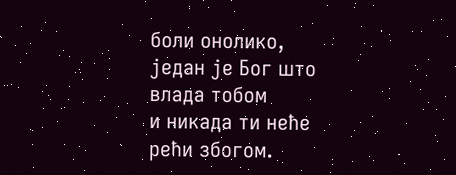боли онолико,
један је Бог што влада тобом
и никада ти неће рећи збогом.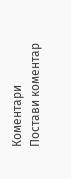Коментари
Постави коментар